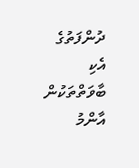ދުންފަތުގެ އެކި ބާވަތްތަކުން އާންމު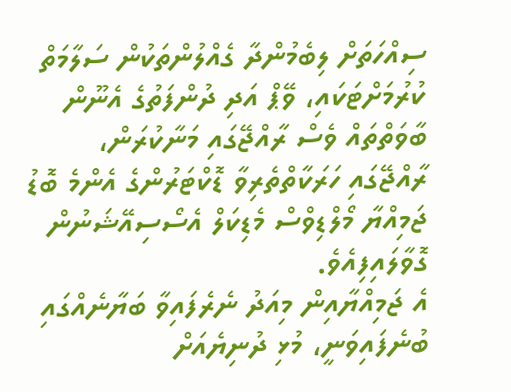ސިއްހަތަށް ލިބެމުންދާ ގެއްލުންތަކުން ސަލާމަތް ކުރުމަށްޓަކައި، ވޭޕް އަދި ދުންފަތުގެ އެނޫން ބާވަތްތައް ވެސް ރާއްޖޭގައި މަނާކުރަން، ރާއްޖޭގައި ހަރަކާތްތެރިވާ ޑޮކްޓަރުންގެ އެންމެ ބޮޑު ޖަމިއްޔާ މޯލްޑިވްސް މެޑިކަލް އެސޯސިއޭޝަނުން ގޮވާލައިފިއެވެ.
އެ ޖަމިއްޔާއިން މިއަދު ނެރެފައިވާ ބަޔާނެއްގައި ބުނެފައިވަނީ، މުޅި ދުނިޔެއަށް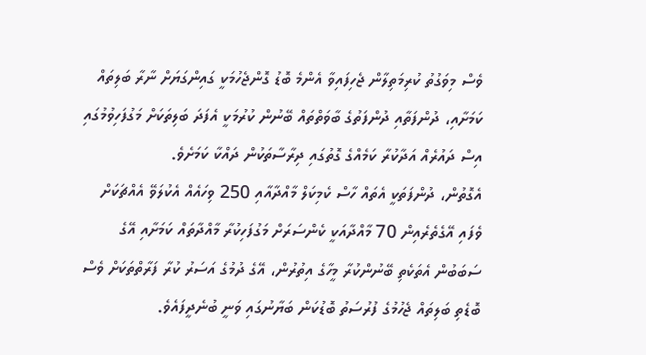ވެސް މިވަގުތު ކުރިމަތިލާން ޖެހިފައިވާ އެންމެ ބޮޑު ގޮންޖެހުމަކީ ގައިންގަޔަށް ނާރާ ބަލިތައް ކަމަށާއި، ދުންފަތާއި ދުންފަތުގެ ބާވަތްތައް ބޭނުން ކުރުމަކީ އެފަދަ ބަލިތަކަށް މަގުފަހިވުމުގައި އިސް ދައުރެއް އަދާކުރާ ކަމެއްގެ ގޮތުގައި ދިރާސާތަކުން ދައްކާ ކަމަށެވެ.
އެގޮތުން، ދުންފަތަކީ އެތައް ހާސް ކެމިކަލް މާއްދާއާއި 250 ވިހައެއް އެކުލަވޭ އެއްޗަކަށް ވެފައި އޭގެތެރެއިން 70 މާއްދާއަކީ ކެންސަރަށް މަގުފަހިކުރާ މާއްދާތައް ކަމަށާއި އޭގެ ސަބަބުން އެތަކެތި ބޭނުންކުރާ މީހާގެ އިތުރުން، އޭގެ ދުމުގެ އަސަރު ކުރާ ފަރާތްތަކަށް ވެސް ބޮޑެތި ބަލިތައް ޖެހުމުގެ ފުރުސަތު ބޮޑުކަން ބަޔާނުގައި ވަނީ ބުނެދީފައެވެ.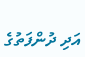އަދި ދުންފަތުގެ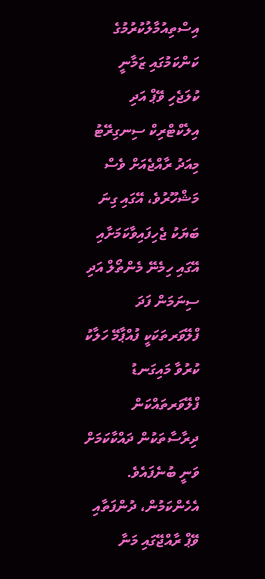އިސްތިއުމާލުކުރުމުގެ ކަންކަމުގައި ޒަމާނީ ކުލަޖެހި ވޭޕް އަދި އިލެކްޓްރިކް ސިނގިރޭޓު މިއަދު ރާއްޖެއަށް ވެސް މަޝްހޫރުވެ، އޭގައި ގިނަ ބަޔަކު ޖެހިފައިވާކަމަށާއި އޭގައި ހިމެނޭ މެންތޯލް އަދި ސިނަމަން ފަދަ ފްލޭވަރތަކަކީ ފުއްޕާމޭ ހަލާކު ކުރުވާ މައިގަނޑު ފްލޭވަރތައްކަން ދިރާސާތަކުން ދައްކާކަމަށް ވަނީ ބުނެފައެވެ.
އެހެންކަމުން، ދުންފަތާއި ވޭޕް ރާއްޖޭގައި މަނާ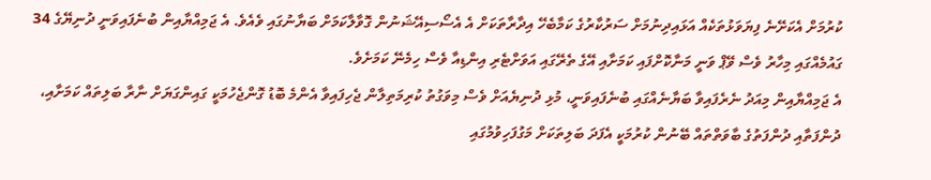ކުރުމަށް އެކަށޭނެ ފިޔަވަޅުތަކެއް އަޅައިދިނުމަށް ސަރުކާރުގެ ކަމާބެހޭ އިދާރާތަކަށް އެ އެސޯސިއޭޝަނުން ގޮވާލާކަމަށް ބަޔާނުގައި ވެއެވެ. އެ ޖަމިއްޔާއިން ބުނެފައިވަނީ ދުނިޔޭގެ 34 ގައުމެއްގައި މިހާރު ވެސް ވޭޕް ވަނީ މަނާކޮށްފައި ކަމަށާއި އޭގެ ތެރޭގައި އަވަށްޓެރި އިންޑިއާ ވެސް ހިމެނޭ ކަމަށެވެ.
އެ ޖަމިއްޔާއިން މިއަދު ނެރެފައިވާ ބަޔާނެއްގައި ބުނެފައިވަނީ، މުޅި ދުނިޔެއަށް ވެސް މިވަގުތު ކުރިމަތިލާން ޖެހިފައިވާ އެންމެ ބޮޑު ގޮންޖެހުމަކީ ގައިންގަޔަށް ނާރާ ބަލިތައް ކަމަށާއި، ދުންފަތާއި ދުންފަތުގެ ބާވަތްތައް ބޭނުން ކުރުމަކީ އެފަދަ ބަލިތަކަށް މަގުފަހިވުމުގައި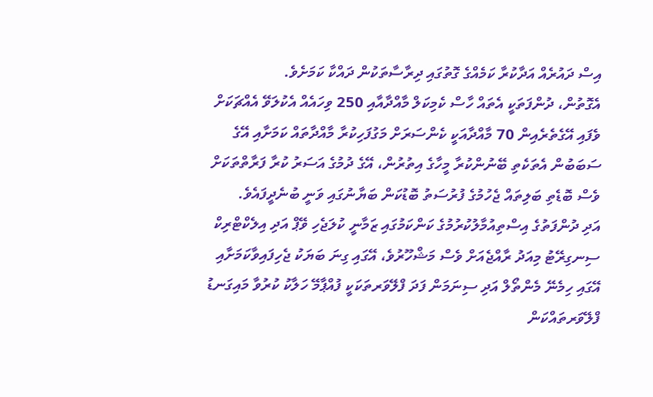އިސް ދައުރެއް އަދާކުރާ ކަމެއްގެ ގޮތުގައި ދިރާސާތަކުން ދައްކާ ކަމަށެވެ.
އެގޮތުން، ދުންފަތަކީ އެތައް ހާސް ކެމިކަލް މާއްދާއާއި 250 ވިހައެއް އެކުލަވޭ އެއްޗަކަށް ވެފައި އޭގެތެރެއިން 70 މާއްދާއަކީ ކެންސަރަށް މަގުފަހިކުރާ މާއްދާތައް ކަމަށާއި އޭގެ ސަބަބުން އެތަކެތި ބޭނުންކުރާ މީހާގެ އިތުރުން، އޭގެ ދުމުގެ އަސަރު ކުރާ ފަރާތްތަކަށް ވެސް ބޮޑެތި ބަލިތައް ޖެހުމުގެ ފުރުސަތު ބޮޑުކަން ބަޔާނުގައި ވަނީ ބުނެދީފައެވެ.
އަދި ދުންފަތުގެ އިސްތިއުމާލުކުރުމުގެ ކަންކަމުގައި ޒަމާނީ ކުލަޖެހި ވޭޕް އަދި އިލެކްޓްރިކް ސިނގިރޭޓު މިއަދު ރާއްޖެއަށް ވެސް މަޝްހޫރުވެ، އޭގައި ގިނަ ބަޔަކު ޖެހިފައިވާކަމަށާއި އޭގައި ހިމެނޭ މެންތޯލް އަދި ސިނަމަން ފަދަ ފްލޭވަރތަކަކީ ފުއްޕާމޭ ހަލާކު ކުރުވާ މައިގަނޑު ފްލޭވަރތައްކަން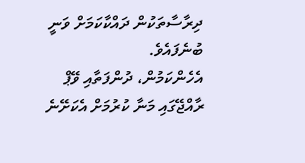ދިރާސާތަކުން ދައްކާކަމަށް ވަނީ ބުނެފައެވެ.
އެހެންކަމުން، ދުންފަތާއި ވޭޕް ރާއްޖޭގައި މަނާ ކުރުމަށް އެކަށޭނެ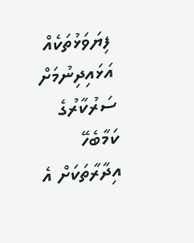ފިޔަވަޅުތަކެއް އަޅައިދިނުމަށް ސަރުކާރުގެ ކަމާބެހޭ އިދާރާތަކަށް އެ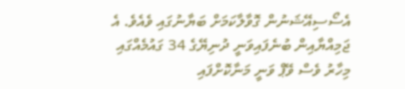އެސޯސިއޭޝަނުން ގޮވާލާކަމަށް ބަޔާނުގައި ވެއެވެ. އެ ޖަމިއްޔާއިން ބުނެފައިވަނީ ދުނިޔޭގެ 34 ގައުމެއްގައި މިހާރު ވެސް ވޭޕް ވަނީ މަނާކޮށްފައި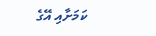ކަމަށާއި އޭގެ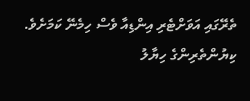ތެރޭގައި އަވަށްޓެރި އިންޑިއާ ވެސް ހިމެނޭ ކަމަށެވެ.
ކިޔުންތެރިންގެ ހިޔާލު